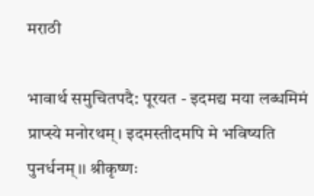मराठी

भावार्थ समुचितपदै: पूरयत - इदमद्य मया लब्धमिमं प्राप्स्ये मनोरथम्‌। इदमस्तीदमपि मे भविष्यति पुनर्धनम्‌।। श्रीकृष्णः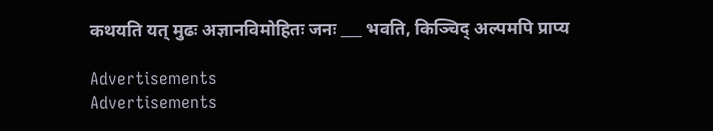कथयति यत्‌ मुढः अज्ञानविमोहितः जनः ___ भवति, किञ्चिद्‌ अल्पमपि प्राप्य

Advertisements
Advertisements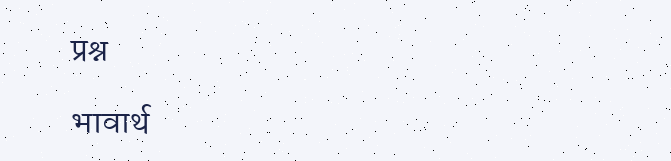प्रश्न

भावार्थ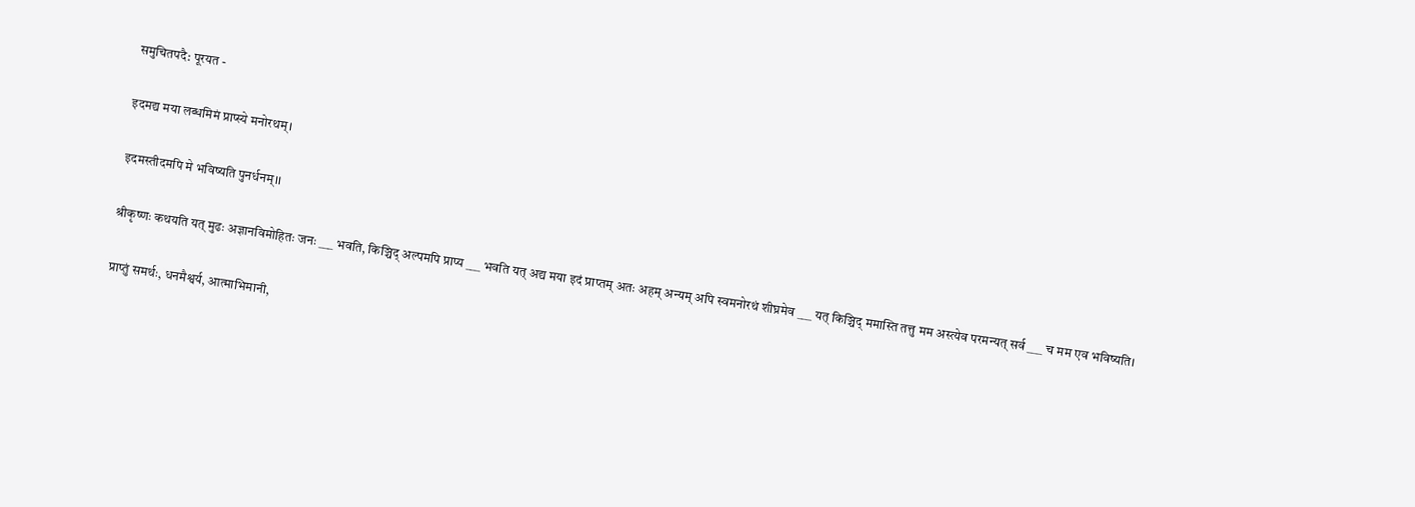समुचितपदै: पूरयत -

इदमद्य मया लब्धमिमं प्राप्स्ये मनोरथम्‌।

इदमस्तीदमपि मे भविष्यति पुनर्धनम्‌।।

श्रीकृष्णः कथयति यत्‌ मुढः अज्ञानविमोहितः जनः ___ भवति, किञ्चिद्‌ अल्पमपि प्राप्य ___ भवति यत्‌ अद्य मया इदं प्राप्तम्‌ अतः अहम्‌ अन्यम्‌ अपि स्वमनोरथं शीघ्रमेव ___ यत्‌ किञ्चिद्‌ ममास्ति तत्तु मम अस्त्येव परमन्यत्‌ सर्व ___ च मम एव भविष्यति।

प्राप्तुं समर्थः, धनमैश्वर्य, आत्माभिमानी,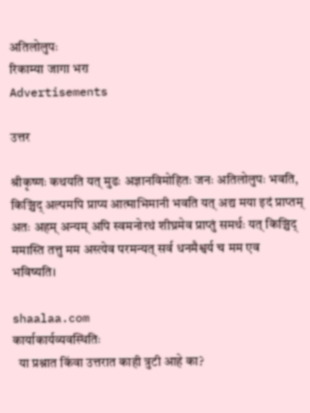अतिलोलुपः
रिकाम्या जागा भरा
Advertisements

उत्तर

श्रीकृष्णः कथयति यत्‌ मुढः अज्ञानविमोहितः जनः अतिलोलुपः भवति, किञ्चिद्‌ अल्पमपि प्राप्य आत्माभिमानी भवति यत्‌ अद्य मया इदं प्राप्तम्‌ अतः अहम्‌ अन्यम्‌ अपि स्वमनोरथं शीघ्रमेव प्राप्तुं समर्थः यत्‌ किञ्चिद्‌ ममास्ति तत्तु मम अस्त्येव परमन्यत्‌ सर्व धनमैश्वर्य च मम एव भविष्यति।

shaalaa.com
कार्याकार्यव्यवस्थितिः
  या प्रश्नात किंवा उत्तरात काही त्रुटी आहे का?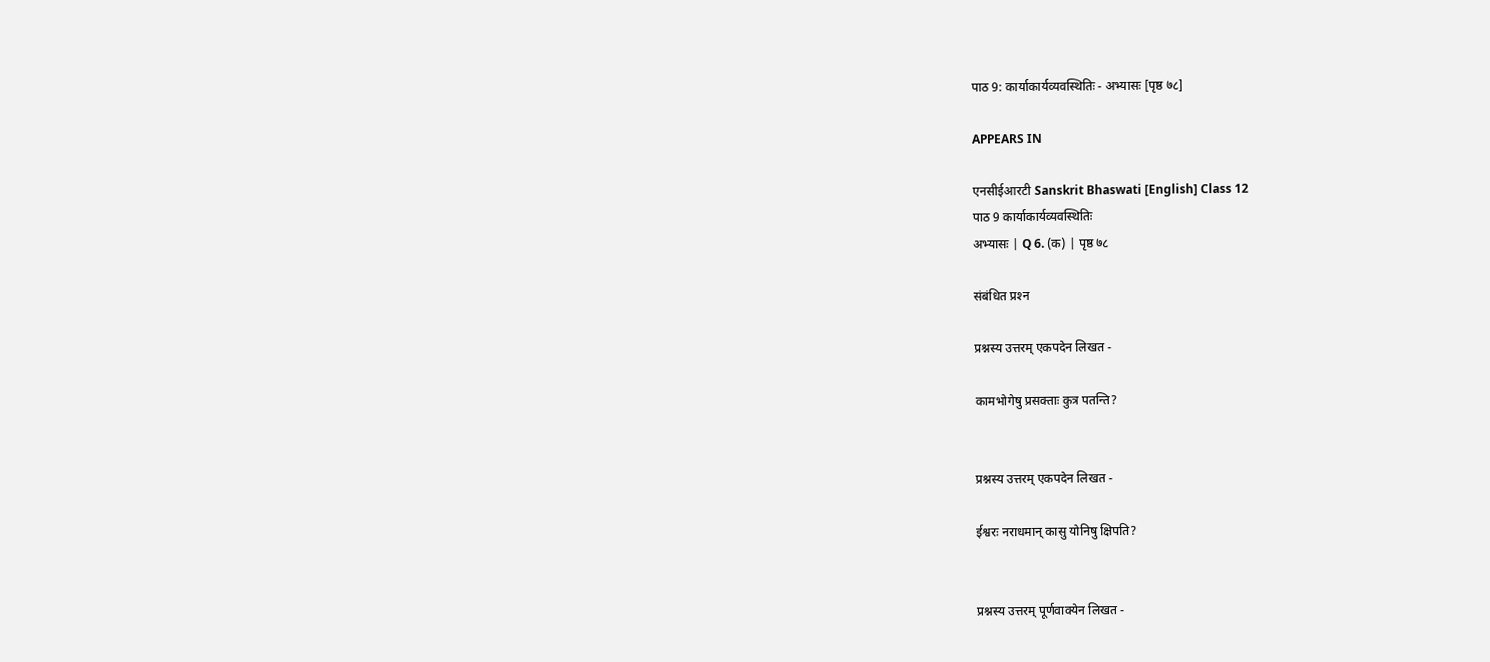पाठ 9: कार्याकार्यव्यवस्थितिः - अभ्यासः [पृष्ठ ७८]

APPEARS IN

एनसीईआरटी Sanskrit Bhaswati [English] Class 12
पाठ 9 कार्याकार्यव्यवस्थितिः
अभ्यासः | Q 6. (क) | पृष्ठ ७८

संबंधित प्रश्‍न

प्रश्नस्य उत्तरम् एकपदेन लिखत -

कामभोगेषु प्रसक्ताः कुत्र पतन्ति?


प्रश्नस्य उत्तरम् एकपदेन लिखत -

ईश्वरः नराधमान्‌ कासु योनिषु क्षिपति?


प्रश्नस्य उत्तरम् पूर्णवाक्येन लिखत -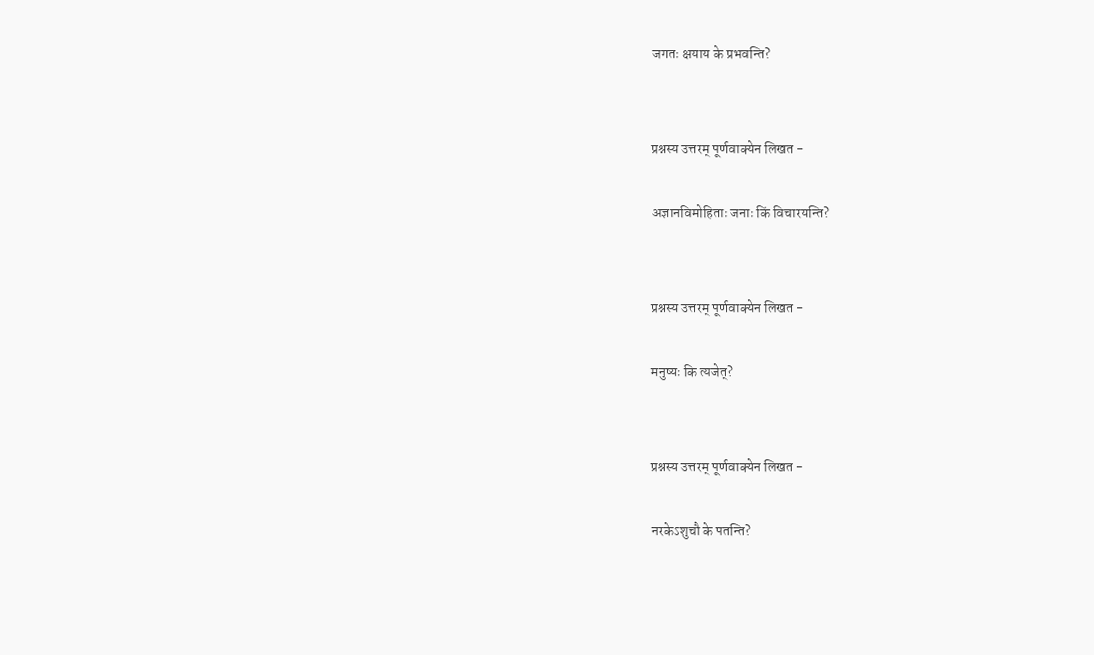जगतः क्षयाय के प्रभवन्ति?


प्रश्नस्य उत्तरम् पूर्णवाक्येन लिखत -

अज्ञानविमोहिताः जनाः किं विचारयन्ति?


प्रश्नस्य उत्तरम् पूर्णवाक्येन लिखत -

मनुष्यः कि त्यजेत्‌?


प्रश्नस्य उत्तरम् पूर्णवाक्येन लिखत -

नरकेऽशुचौ के पतन्ति?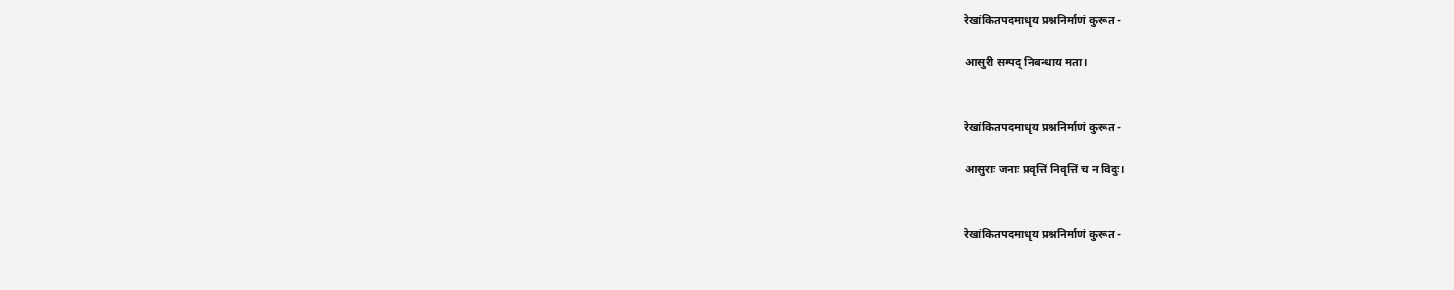रेखांकितपदमाधृय प्रश्ननिर्माणं कुरूत -

आसुरी सम्पद्‌ निबन्धाय मता।


रेखांकितपदमाधृय प्रश्ननिर्माणं कुरूत -

आसुराः जनाः प्रवृत्तिं निवृत्तिं च न विदुः।


रेखांकितपदमाधृय प्रश्ननिर्माणं कुरूत -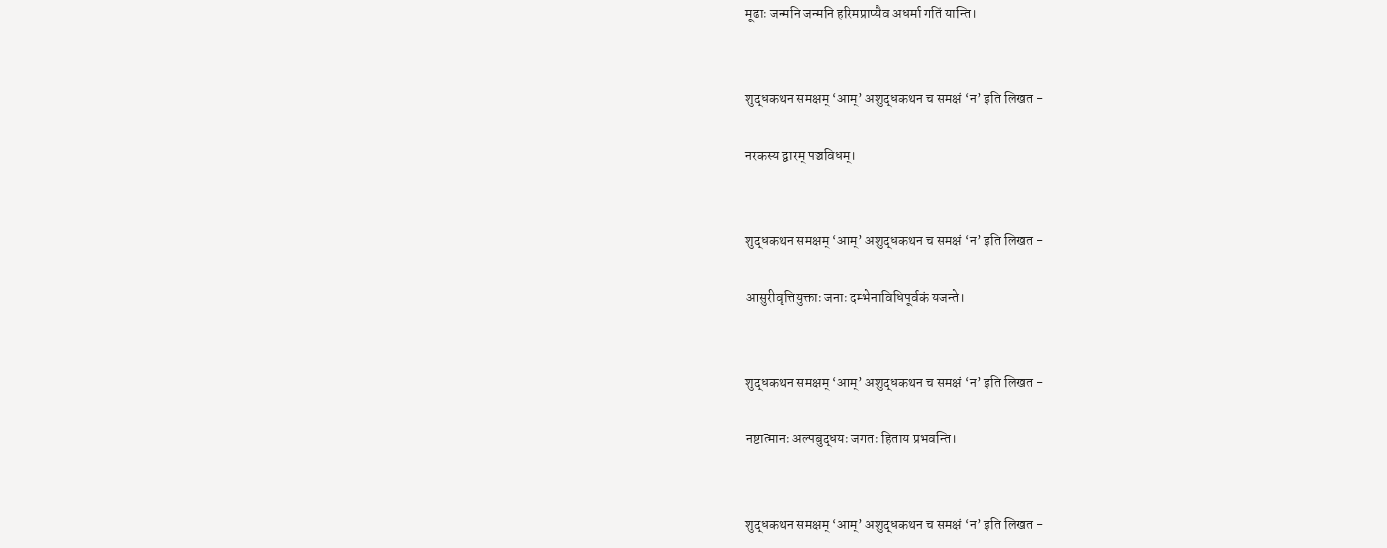मूढाः जन्मनि जन्मनि हरिमप्राप्यैव अधर्मा गतिं यान्ति।


शुद्धकथन समक्षम् ‘आम्’ अशुद्धकथन च समक्षं ‘न’ इति लिखत -

नरकस्य द्वारम्‌ पञ्चविधम्‌।


शुद्धकथन समक्षम् ‘आम्’ अशुद्धकथन च समक्षं ‘न’ इति लिखत -

आसुरीवृत्तियुक्ताः जनाः दम्भेनाविधिपूर्वकं यजन्ते।


शुद्धकथन समक्षम् ‘आम्’ अशुद्धकथन च समक्षं ‘न’ इति लिखत -

नष्टात्मानः अल्पबुद्धयः जगतः हिताय प्रभवन्ति।


शुद्धकथन समक्षम् ‘आम्’ अशुद्धकथन च समक्षं ‘न’ इति लिखत -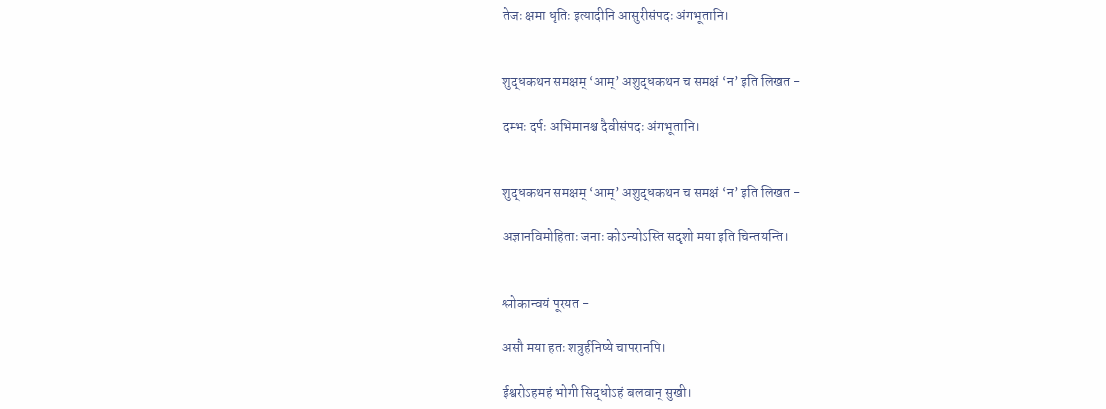तेजः क्षमा धृतिः इत्यादीनि आसुरीसंपदः अंगभूतानि।


शुद्धकथन समक्षम् ‘आम्’ अशुद्धकथन च समक्षं ‘न’ इति लिखत -

दम्भः दर्पः अभिमानश्च दैवीसंपदः अंगभूतानि।


शुद्धकथन समक्षम् ‘आम्’ अशुद्धकथन च समक्षं ‘न’ इति लिखत -

अज्ञानविमोहिताः जनाः कोऽन्योऽस्ति सदृशो मया इति चिन्तयन्ति।


श्लोकान्वयं पूरयत -

असौ मया हतः शत्रुर्हनिष्ये चापरानपि।

ईश्वरोऽहमहं भोगी सिद्धोऽहं बलवान्‌ सुखी।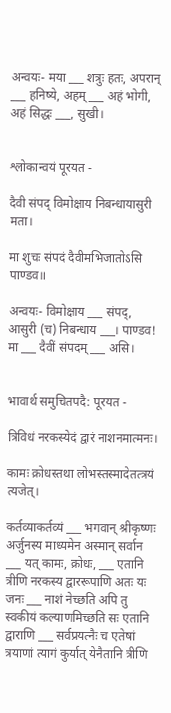अन्वयः- मया ___ शत्रुः हतः, अपरान्‌ ___ हनिष्ये, अहम् ___ अहं भोगी, अहं सिद्धः ___, सुखी।


श्लोकान्वयं पूरयत -

दैवी संपद्‌ विमोक्षाय निबन्धायासुरी मता।

मा शुचः संपदं दैवीमभिजातोऽसि पाण्डव॥

अन्वयः- विमोक्षाय ___ संपद्‌, आसुरी (च) निबन्धाय ___। पाण्डव! मा ___ दैवीं संपदम् ___ असि।


भावार्थ समुचितपदै: पूरयत -

त्रिविधं नरकस्येदं द्वारं नाशनमात्मनः।

कामः क्रोधस्तथा लोभस्तस्मादेतत्त्रयं त्यजेत्‌।

कर्तव्याकर्तव्यं ___ भगवान्‌ श्रीकृष्णः अर्जुनस्य माध्यमेन अस्मान्‌ सर्वान ___ यत्‌ कामः, क्रोधः, ___ एतानि त्रीणि नरकस्य द्वाररूपाणि अतः यः जनः ___ नाशं नेच्छति अपि तु स्वकीयं कल्याणमिच्छति सः एतानि द्वाराणि ___ सर्वप्रयत्नैः च एतेषां त्रयाणां त्यागं कुर्यात्‌ येनैतानि त्रीणि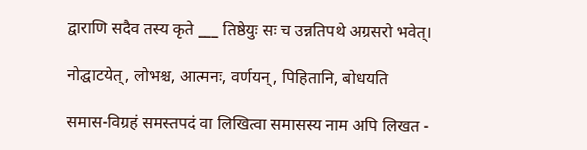द्वाराणि सदैव तस्य कृते ___ तिष्ठेयुः सः च उन्नतिपथे अग्रसरो भवेत्‌।

नोद्घाटयेत्‌, लोभश्च, आत्मनः, वर्णयन्‌, पिहितानि, बोधयति

समास-विग्रहं समस्तपदं वा लिखित्वा समासस्य नाम अपि लिखत -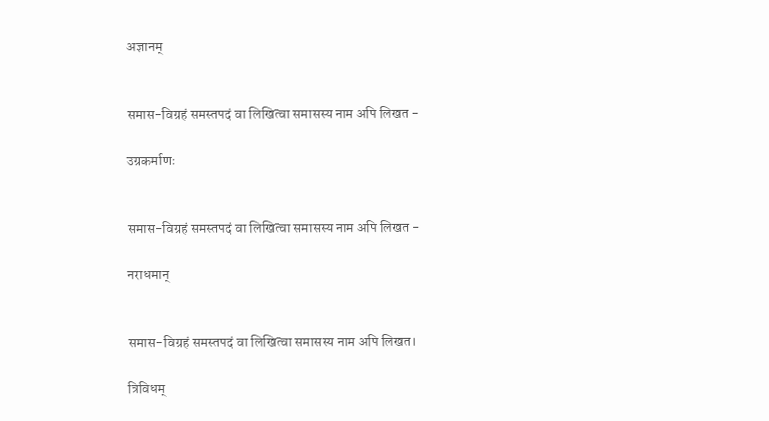अज्ञानम्‌


समास-विग्रहं समस्तपदं वा लिखित्वा समासस्य नाम अपि लिखत -

उग्रकर्माणः


समास-विग्रहं समस्तपदं वा लिखित्वा समासस्य नाम अपि लिखत -

नराधमान्


समास-विग्रहं समस्तपदं वा लिखित्वा समासस्य नाम अपि लिखत।

त्रिविधम्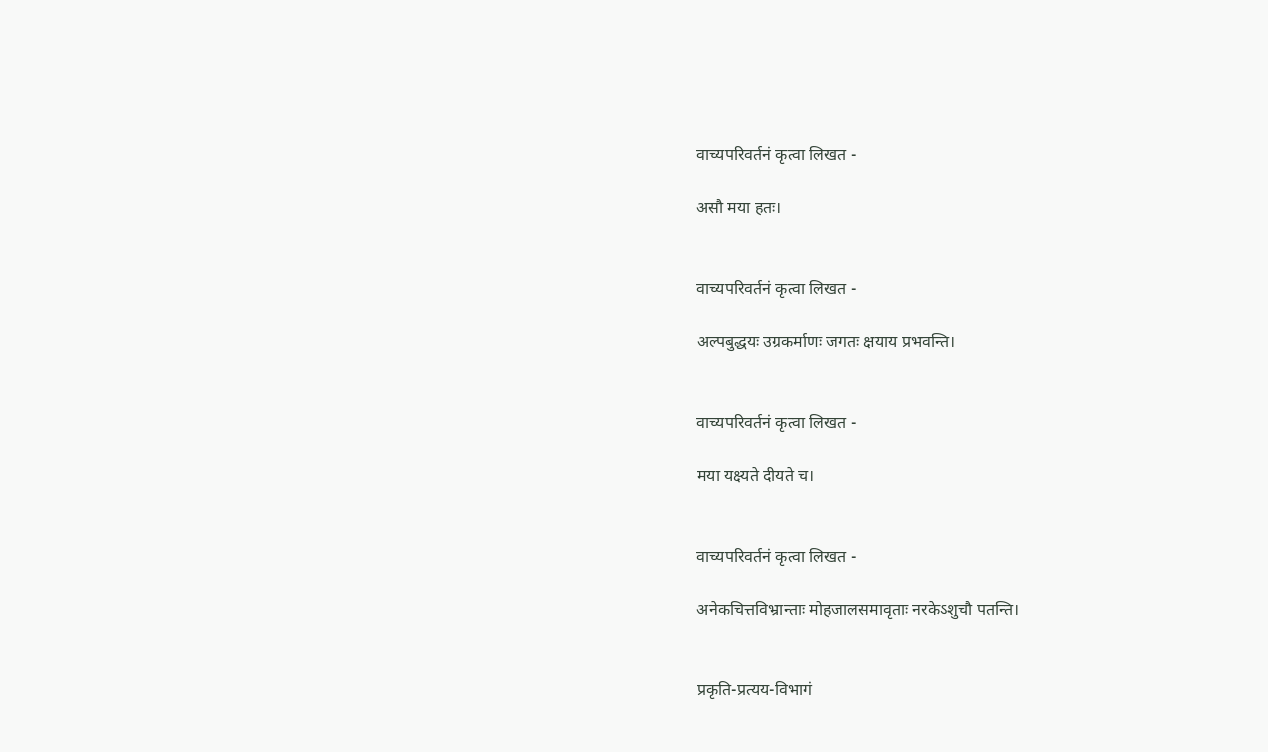वाच्यपरिवर्तनं कृत्वा लिखत -

असौ मया हतः।


वाच्यपरिवर्तनं कृत्वा लिखत -

अल्पबुद्धयः उग्रकर्माणः जगतः क्षयाय प्रभवन्ति।


वाच्यपरिवर्तनं कृत्वा लिखत -

मया यक्ष्यते दीयते च।


वाच्यपरिवर्तनं कृत्वा लिखत -

अनेकचित्तविभ्रान्ताः मोहजालसमावृताः नरकेऽशुचौ पतन्ति।


प्रकृति-प्रत्यय-विभागं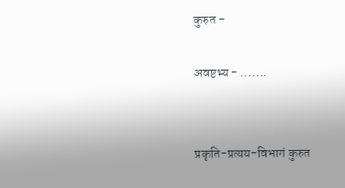कुरुत -

अवष्टभ्य - .......


प्रकृति-प्रत्यय-विभागं कुरुत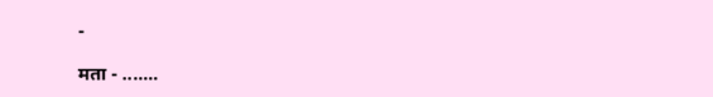-

मता - .......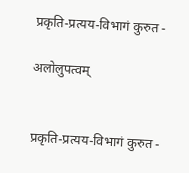प्रकृति-प्रत्यय-विभागं कुरुत -

अलोलुपत्वम्


प्रकृति-प्रत्यय-विभागं कुरुत -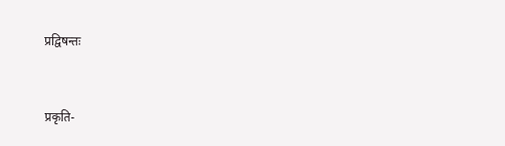प्रद्विषन्तः


प्रकृति-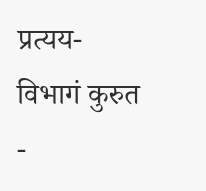प्रत्यय-विभागं कुरुत -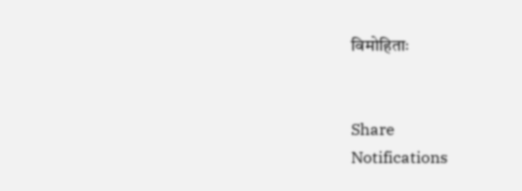विमोहिताः


Share
Notifications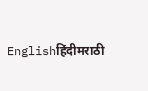Englishहिंदीमराठी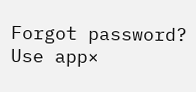Forgot password?
Use app×